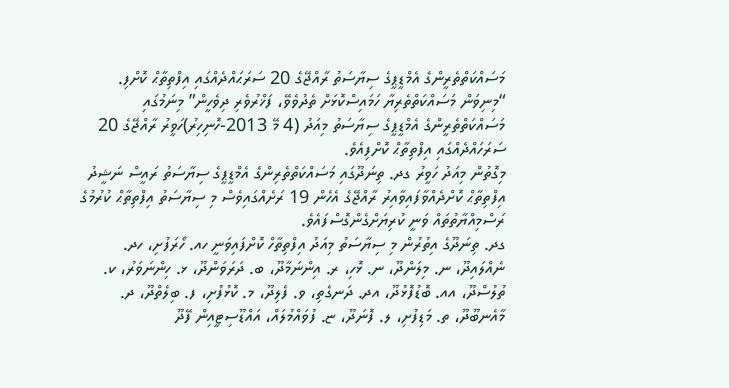މަސައްކަތްތެރީންގެ އެމްޑީޕީގެ ސިޔާސަތު ރާއްޖޭގެ 20 ސަރަޙައްދެއްގައި އިފްތިތާޙް ކޮށްފި.
“މިނިވަން މަސައްކަތްތެރިޔާ ހަމައިސްކޮޅަށް ތެދުވެވޭ، ފަޚްރުވެރި ދިވެހީން” މިނަމުގައި މަސައްކަތްތެރީންގެ އެމްޑީޕީގެ ސިޔާސަތު މިއަދު (4 މޭ 2013-ހޮނިހިރު)ހަވީރު ރާއްޖޭގެ 20 ސަރަހައްދެއްގައި އިފްތިތާޙް ކޮށްފިއެވެ.
މިގޮތުން މިއަދު ހަވީރު ގދ. ތިނަދޫގައި މަސައްކަތްތެރިންގެ އެމްޑީޕީގެ ސިޔާސަތު ރައީސް ނަޝީދު އިފްތިތާޙް ކޮށްދެއްވާފައިވާއިރު ރާއްޖޭގެ އެހެން 19 ރަށެއްގައިވެސް މި ސިޔާސަތު އިފްތިތާޙް ކުރުމުގެ ރަސްމިއްޔާތުތައް ވަނީ ކުރިޔަށްގެންގޮސްފައެވެ.
ގދ. ތިނަދޫގެ އިތުރުން މި ސިޔާސަތު މިއަދު އިފްތިތާހް ކޮށްފައިވަނީ ހއ. ހޯރަފުށި، ހދ. ނެއްލައިދޫ، ނ. މިލަންދޫ، ނ. ޅޮހި، ރ. އިންނަމާދޫ، ބ. ދަރަވަންދޫ، ޅ. ހިންނަވަރު، ކ. ތުލުސްދޫ، އއ. ބޮޑުފޮޅުދޫ، އދ. ދަނގެތި، ވ. ފެލިދޫ، މ. ކޮޅުފުށި، ފ. ބިލެތްދޫ، ދ. މާއެނބޫދޫ، ތ. މަޑިފުށި، ލ. ފޮނަދޫ، ޏ. ފުވައްމުލައް، އައްޑޫސިޓީއިން ފޭދޫ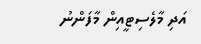އަދި މާލެސިޓީއިން މާފަންނު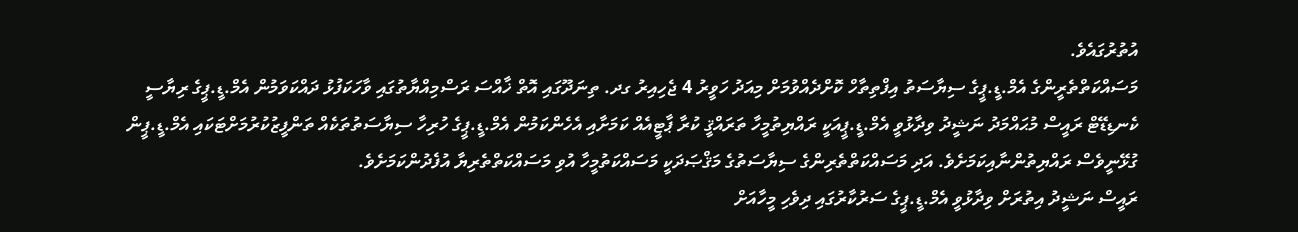އުތުރުގައެވެ.
މަސައްކަތްތެރީންގެ އެމް.ޑީ.ޕީގެ ސިޔާސަތު އިފްތިތާހް ކޮށްދެއްވުމަށް މިއަދު ހަވީރު 4 ޖެހިއިރު ގދ. ތިނަދޫގައި އޮތް ޚާއްސަ ރަސްމިއްޔާތުގައި ވާހަކަފުޅު ދައްކަވަމުން އެމް.ޑީ.ޕީގެ ރިޔާސީ ކެނޑިޑޭޓް ރައީސް މުޙައްމަދު ނަޝީދު ވިދާޅުވީ އެމް.ޑީ.ޕީއަކީ ރައްޔިތުމީހާ ތަރައްޤީ ކުރާ ޕާޓީއެއް ކަމަށާއި އެހެންކަމުން އެމް.ޑީ.ޕީގެ ހުރިހާ ސިޔާސަތުތަކެއް ތަންފީޒުކުރުމަށްޓަކައި އެމް.ޑީ.ޕީން ގުޅޭނީވެސް ރައްޔިތުންނާއިކަމަށެވެ. އަދި މަސައްކަތްތެރިންގެ ސިޔާސަތުގެ މަޤްޞަދަކީ މަސައްކަތުމީހާ އުވި މަސައްކަތްތެރިޔާ އުފެދުންކަމަށެވެ.
ރައީސް ނަޝީދު އިތުރަށް ވިދާޅުވީ އެމް.ޑީ.ޕީގެ ސަރުކާރުގައި ދިވެހި މީހާއަށް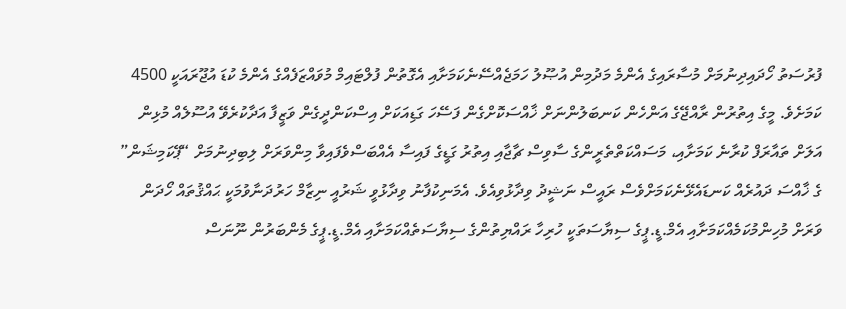ފުރުސަތު ހޯދައިދިނުމަށް މުސާރައިގެ އެންމެ މަދުމިން އުޞޫލު ހަމަޖެއްސޭނެކަމަށާއި އެގޮތުން ފުލްޓައިމް މުވައްޒަފެއްގެ އެންމެ ކުޑަ އުޖޫރައަކީ 4500 ކަމަށެވެ. މީގެ އިތުރުން ރާއްޖޭގެ އަންހެން ކަނބަލުންނަށް ޚާއްސަކޮށްގެން ފަސޭހަ ގަޑިއަކަށް އިސްކަންދީގެން ވަޒީފާ އަދާކުރެވޭ އުސޫލެއް މުޅިން އަލަށް ތައާރަފް ކުރާނެ ކަމަށާއި، މަސައްކަތްތެރީންގެ ސާވިސް ޗާޖާއި އިތުރު ގަޑީގެ ފައިސާ އެއްބަސްވެފައިވާ މިންވަރަށް ލިބިދިނުމަށް “ޕޭކަމިޝަން” ގެ ޚާއްސަ ދައުރެއް ކަނޑައެޅޭނެކަމަށްވެސް ރައީސް ނަޝީދު ވިދާޅުވިއެވެ. އެމަނިކުފާނު ވިދާޅުވީ ޝަރުއީ ނިޒާމް ހަރުދަނާވުމަކީ ޙައްޤުތައް ހޯދަން ވަރަށް މުހިންމުކަމެއްކަމަށާއި އެމް.ޑީ.ޕީގެ ސިޔާސަތަކީ ހުރިހާ ރައްޔިތުންގެ ސިޔާސަތެއްކަމަށާއި އެމް.ޑީ.ޕީގެ މެންބަރުން ނޫނަސް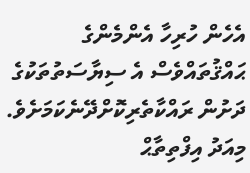އެހެން ހުރިހާ އެންމެންގެ ޙައްޤުތައްވެސް އެ ސިޔާސަތުތަކުގެ ދަށުން ރައްކާތެރިކޮށްދޭނެކަމަށެވެ.
މިއަދު އިފްތިތާޙް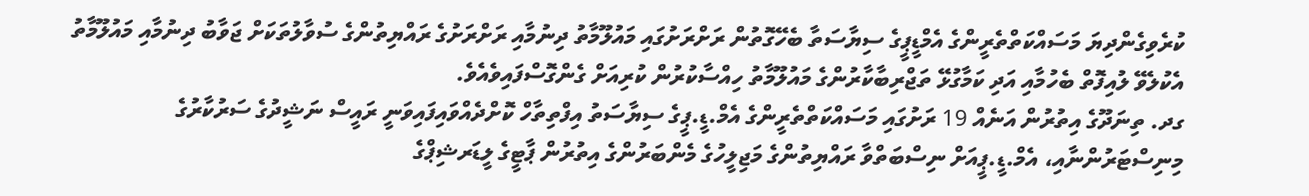ކުރެވިގެންދިޔަ މަސައްކަތްތެރީންގެ އެމްޑީޕީގެ ސިޔާސަތާ ބެހޭގޮތުން ރަށްރަށުގައި މައުލޫމާތު ދިނުމާއި ރަށްރަށުގެ ރައްޔިތުންގެ ސުވާލުތަކަށް ޖަވާބު ދިނުމާއި މައުލޫމާތު އެކުލެވޭ ލުއިފޮތް ބެހުމާއި އަދި ކަމާގުޅޭ ތަޖްރިބާކާރުންގެ މައުލޫމާތު ހިއްސާކުރުން ކުރިއަށް ގެންގޮސްފައިވެއެވެ.
ގދ. ތިނަދޫގެ އިތުރުން އަނެއް 19 ރަށުގައި މަސައްކަތްތެރީންގެ އެމް.ޑީ.ޕީގެ ސިޔާސަތު އިފްތިތާހް ކޮށްދެއްވައިފައިވަނީ ރައީސް ނަޝީދުގެ ސަރުކާރުގެ މިނިސްޓަރުންނާއި، އެމް.ޑީ.ޕީއަށް ނިސްބަތްވާ ރައްޔިތުންގެ މަޖިލީހުގެ މެންބަރުންގެ އިތުރުން ޕާޓީގެ ލީޑަރޝިޕްގެ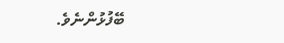ބޭފުޅުންނެވެ.